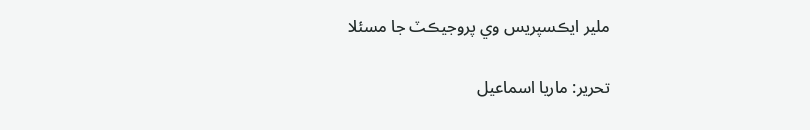ملير ايڪسپريس وي پروجيڪٽ جا مسئلا

تحرير: ماريا اسماعيل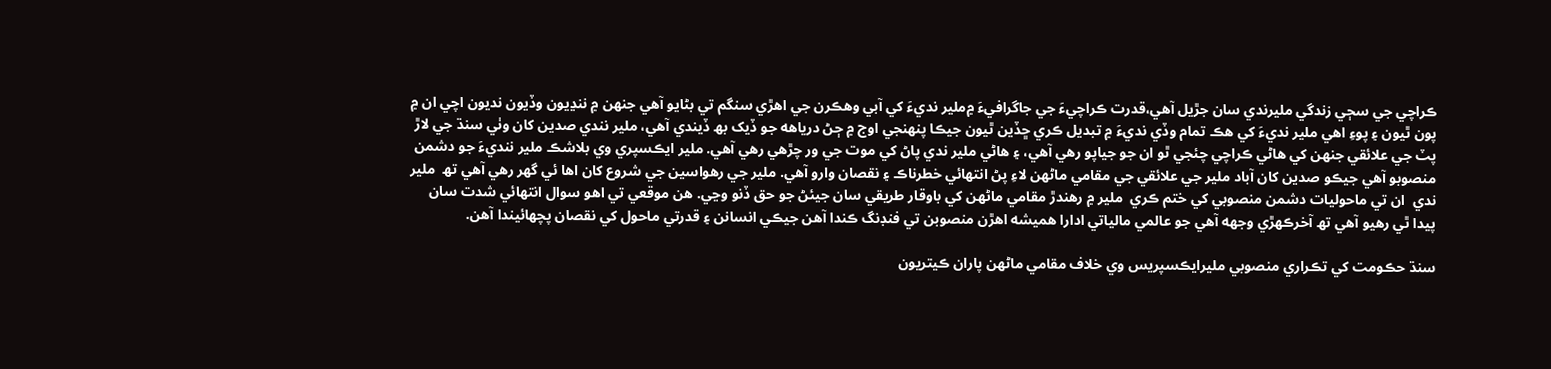ڪراچي جي سڄي زندگي مليرندي سان جڙيل آهي،قدرت ڪراچيءَ جي جاگرافيءَ ۾ملير نديءَ کي آبي وھڪرن جي اھڙي سنگم تي بڻايو آھي جنھن ۾ ننڍيون وڏيون نديون اچي ان ۾ پون ٿيون ۽ پوءِ اھي ملير نديءَ کي ھڪ تمام وڏي نديءَ ۾ تبديل ڪري ڇڏين ٿيون جيڪا پنھنجي اوج ۾ ڄڻ درياهه جو ڏيک بھ ڏيندي آھي، ملير نندي صدين کان وٺي سنڌ جي لاڙ پٽ جي علائقي جنھن کي ھاڻي ڪراچي چئجي ٿو ان جو جياپو رھي آھي، ۽ ھاڻي ملير ندي پاڻ کي موت جي ور چڙھي رھي آھي. ملير ايڪسپري وي بلاشڪ ملير ننديءَ جو دشمن منصوبو آھي جيڪو صدين کان آباد ملير جي علائقي جي مقامي ماڻھن لاءِ پڻ انتھائي خطرناڪ ۽ نقصان وارو آھي. ملير جي رھواسين جي شروع کان اھا ئي گھر رھي آھي تھ  ملير ندي  ان تي ماحوليات دشمن منصوبي کي ختم ڪري  ملير ۾ رهندڙ مقامي ماڻهن کي باوقار طريقي سان جيئڻ جو حق ڏنو وڃي. ھن موقعي تي اھو سوال انتھائي شدت سان پيدا ٿي رھيو آھي تھ آخرڪهڙي وجهه آهي جو عالمي مالياتي ادارا هميشه اهڙن منصوبن تي فنڊنگ ڪندا آهن جيڪي انسانن ۽ قدرتي ماحول کي نقصان پچهائيندا آهن.

سنڌ حڪومت کي تڪراري منصوبي مليرايڪسپريس وي خلاف مقامي ماڻهن پاران ڪيتريون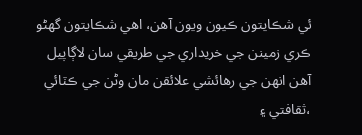ئي شڪايتون ڪيون ويون آھن، اھي شڪايتون گھڻو ڪري زمينن جي خريداري جي طريقي سان لاڳاپيل آهن انهن جي رهائشي علائقن مان وڻن جي ڪٽائي ،ثقافتي ۽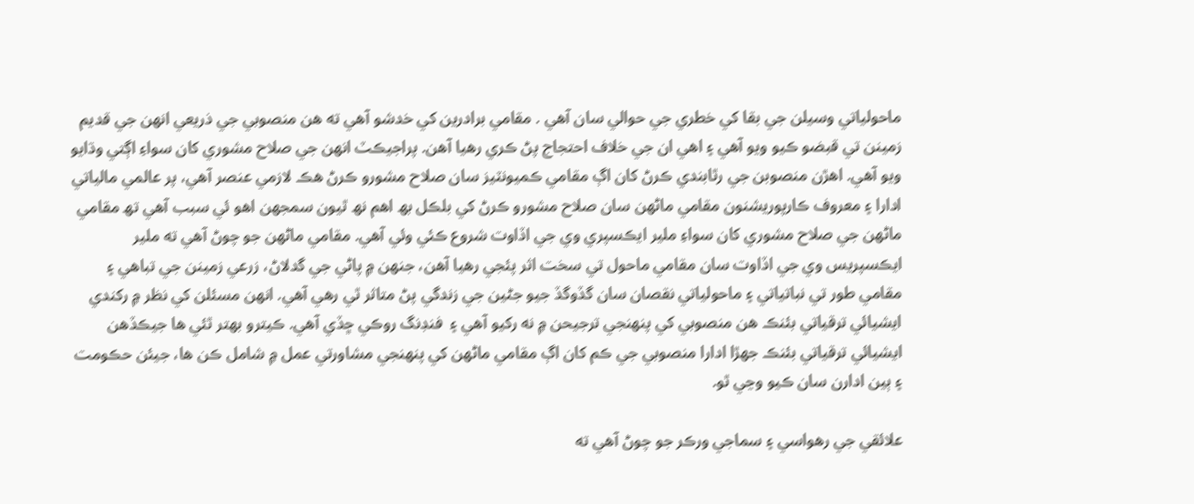ماحولياتي وسيلن جي بقا کي خطري جي حوالي سان آهي . مقامي برادرين کي خدشو آهي ته هن منصوبي جي ذريعي انهن جي قديم زمينن تي قبضو ڪيو ويو آهي ۽ اهي ان جي خلاف احتجاج پڻ ڪري رهيا آهن. پراجيڪٽ انهن جي صلاح مشوري کان سواءِ اڳتي وڌايو ويو آھي. اهڙن منصوبن جي رٿابندي ڪرڻ کان اڳ مقامي ڪميونٽيز سان صلاح مشورو ڪرڻ هڪ لازمي عنصر آهي، پر عالمي مالياتي ادارا ۽ معروف ڪارپوريشنون مقامي ماڻھن سان صلاح مشورو ڪرڻ کي بلڪل بھ اھم نھ ٿيون سمجھن اھو ئي سبب آھي تھ مقامي ماڻھن جي صلاح مشوري کان سواءِ ملير ايڪسپري وي جي اڏاوت شروع ڪئي وئي آھي. مقامي ماڻهن جو چوڻ آھي ته ملير ايڪسپريس وي جي اڏاوت سان مقامي ماحول تي سخت اثر پئجي رهيا آهن، جنهن ۾ پاڻي جي گدلاڻ، زرعي زمينن جي تباهي ۽ مقامي طور تي نباتياتي ۽ ماحولياتي نقصان سان گڏوگڏ جيو جڻين جي زندگي پڻ متاثر ٿي رھي آھي. انهن مسئلن کي نظر ۾ رکندي ايشيائي ترقياتي بئنڪ هن منصوبي کي پنهنجي ترجيحن ۾ نه رکيو آهي ۽  فنڊنگ روڪي ڇڏي آهي. ڪيترو بهتر ٿئي ها جيڪڏهن ايشيائي ترقياتي بئنڪ جهڙا ادارا منصوبي جي ڪم کان اڳ مقامي ماڻهن کي پنهنجي مشاورتي عمل ۾ شامل ڪن ها، جيئن حڪومت ۽ ٻين ادارن سان ڪيو وڃي ٿو.

علائقي جي رهواسي ۽ سماجي ورڪر جو چوڻ آھي ته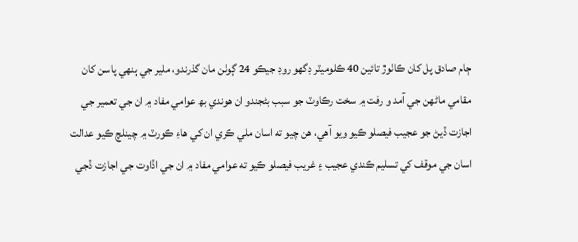ڄام صادق پل کان ڪاٺوڙ تائين 40 ڪلوميٽر ڊگھو روڊ جيڪو 24 ڳوٺن مان گذرندو، ملير جي ٻنهي پاسن کان مقامي ماڻهن جي آمد و رفت ۾ سخت رڪاوٽ جو سبب بڻجندو ان ھوندي بھ عوامي مفاد ۾ ان جي تعمير جي اجازت ڏيڻ جو عجيب فيصلو ڪيو ويو آھي، هن چيو ته اسان ملي ڪري ان کي هاءِ ڪورٽ ۾ چينلچ ڪيو عدالت اسان جي موقف کي تسليم ڪندي عجيب ۽ غريب فيصلو ڪيو ته عوامي مفاد ۾ ان جي اڏاوت جي اجازت ڏجي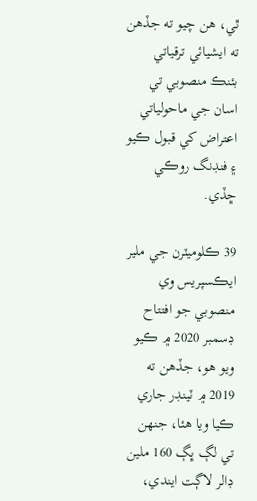ٿي، هن چيو ته جڏهن ته ايشيائي ترقياتي بئنڪ منصوبي تي اسان جي ماحولياتي اعتراض کي قبول ڪيو ۽ فنڊنگ روڪي ڇڏي.

39 ڪلوميٽرن جي ملير ايڪسپريس وي منصوبي جو افتتاح ڊسمبر 2020 ۾ ڪيو ويو هو، جڏهن ته 2019 ۾ ٽينڊر جاري ڪيا ويا هئا، جنهن تي لڳ ڀڳ 160 ملين ڊالر لاڳت ايندي،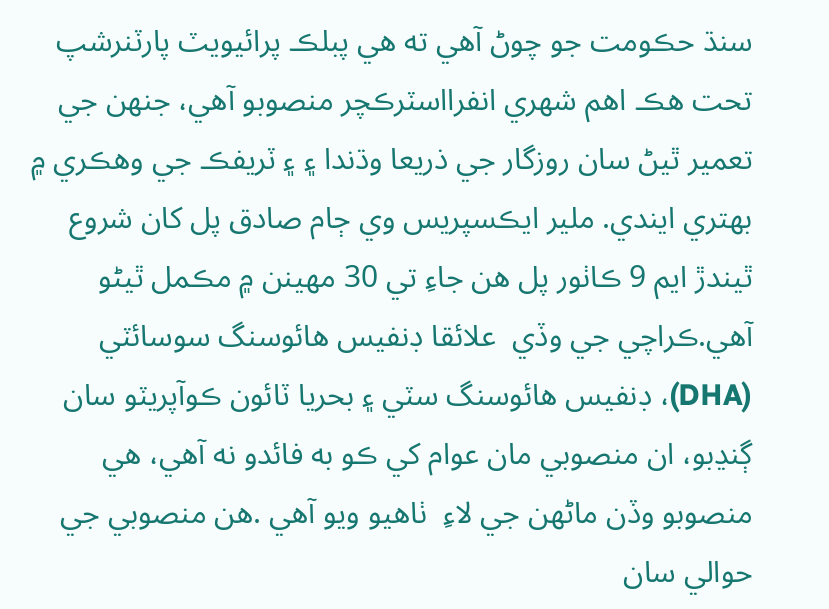سنڌ حڪومت جو چوڻ آهي ته هي پبلڪ پرائيويٽ پارٽنرشپ تحت هڪ اهم شهري انفرااسٽرڪچر منصوبو آهي، جنھن جي تعمير ٿيڻ سان روزگار جي ذريعا وڌندا ۽ ۽ ٽريفڪ جي وھڪري ۾ بھتري ايندي. ملير ايڪسپريس وي ڄام صادق پل کان شروع ٿيندڙ ايم 9 ڪاٺور پل هن جاءِ تي 30 مهينن ۾ مڪمل ٿيڻو آهي.ڪراچي جي وڏي  علائقا ڊنفيس هائوسنگ سوسائٽي (DHA)، ڊنفيس هائوسنگ سٽي ۽ بحريا ٽائون ڪوآپريٽو سان ڳنڍبو، ان منصوبي مان عوام کي ڪو به فائدو نه آهي، هي منصوبو وڏن ماڻهن جي لاءِ  ٺاهيو ويو آهي .هن منصوبي جي حوالي سان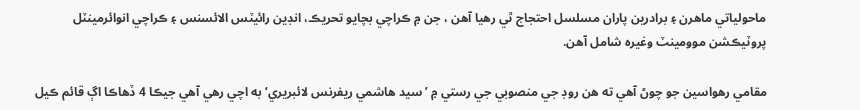ماحولياتي ماهرن ۽ برادرين پاران مسلسل احتجاج ٿي رھيا آهن ، جن ۾ ڪراچي بچايو تحريڪ، انڊين رائيٽس الائسنس ۽ ڪراچي انوائرمينٽل پروٽيڪشن موومينٽ وغيره شامل آهن.

مقامي رهواسين جو چوڻ آهي ته هن روڊ جي منصوبي جي رستي ۾ ’سيد هاشمي ريفرنس لائبريري‘ به اچي رهي آهي جيڪا 4 ڏهاڪا اڳ قائم ڪيل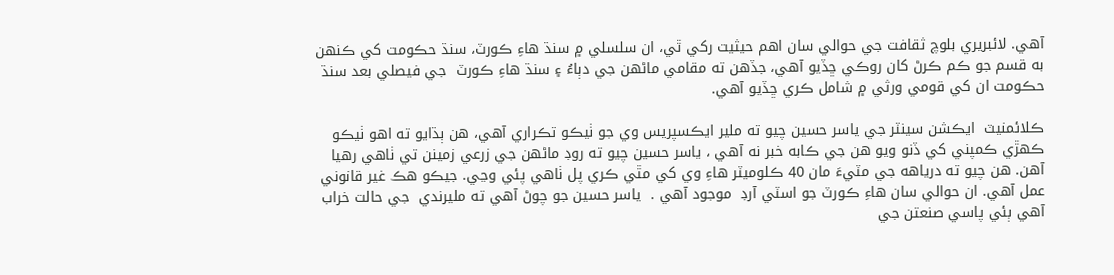آهي. لائبريري بلوچ ثقافت جي حوالي سان اهم حيثيت رکي ٿي، ان سلسلي ۾ سنڌ هاءِ ڪورٽ، سنڌ حڪومت کي ڪنهن به قسم جو ڪم ڪرڻ کان روڪي ڇڏيو آهي، جڏهن ته مقامي ماڻهن جي دٻاءُ ۽ سنڌ هاءِ ڪورٽ  جي فيصلي بعد سنڌ حڪومت ان کي قومي ورثي ۾ شامل ڪري ڇڏيو آهي.

ڪلائمنيٽ  ايڪشن سينٽر جي ياسر حسين چيو ته ملير ايڪسپريس وي جو ٺيڪو تڪراري آهي، هن ٻڌايو ته اهو ٺيڪو ڪهڙي ڪمپني کي ڏنو ويو هن جي ڪابه خبر نه آهي ، ياسر حسين چيو ته روڊ ماڻهن جي زرعي زمينن تي ٺاهي رهيا آهن. هن چيو ته درياهه جي مٽيءَ مان 40 ڪلوميٽر هاءِ وي کي مٿي ڪري پل ٺاهي پئي وڃي. جيڪو هڪ غير قانوني عمل آهي. ان حوالي سان هاءِ ڪورٽ جو اسٽي آرڊ  موجود آهي .  ياسر حسين جو چوڻ آھي ته مليرندي  جي حالت خراب آهي ٻئي پاسي صنعتن جي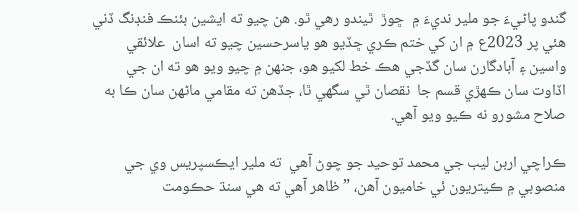گندو پاڻيءَ جو ملير نديءَ ۾  ڇوڙ  ٿيندو رھي ٿو. هن چيو ته ايشين بئنڪ فنڊنگ ڏني هئي پر 2023ع ۾ ان کي ختم ڪري ڇڏيو هو ياسرحسين چيو ته اسان  علائقي واسين ۽ آبادگارن سان گڏجي هڪ خط لکيو هو، جنهن ۾ چيو ويو هو ته ان جي اڏاوت سان ڪهڙي قسم جا  نقصان ٿي سگهي ٿا، جڏهن ته مقامي ماڻهن سان ڪا به صلاح مشورو نه ڪيو ويو آھي.

ڪراچي اربن ليب جي محمد توحيد جو چوڻ آهي  ته ملير ايڪسپريس وي جي منصوبي ۾ ڪيتريون ئي خاميون آهن، ”ظاهر آهي ته هي سنڌ حڪومت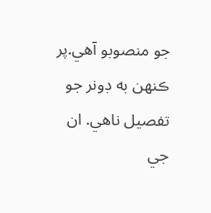جو منصوبو آهي.پر ڪنهن به ڊونر جو تفصيل ناهي. ان جي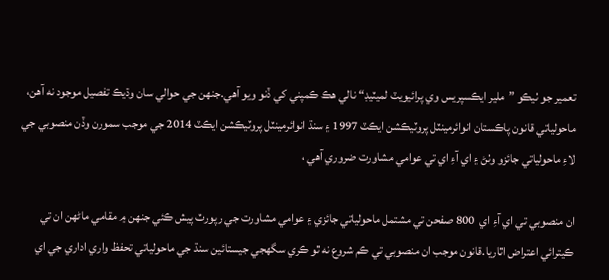تعمير جو ٺيڪو ”ملير ايڪسپريس وي پرائيويٽ لميٽيڊ“ نالي هڪ ڪمپني کي ڏنو ويو آھي.جنهن جي حوالي سان وڌيڪ تفصيل موجود نه آهن، ماحولياتي قانون پاڪستان انوائرمينٽل پروٽيڪشن ايڪٽ 1997 ۽ سنڌ انوائرمينٽل پروٽيڪشن ايڪٽ 2014 جي موجب سمورن وڏن منصوبي جي لاءِ ماحولياتي جائزو وٺڻ ۽ اي آءِ اي تي عوامي مشاورت ضروري آهي ،

ان منصوبي تي اي آءِ اي  800 صفحن تي مشتمل ماحولياتي جائزي ۽ عوامي مشاورت جي رپورٽ پيش ڪئي جنهن ۾ مقامي ماڻهن ان تي ڪيترائي اعتراض اٿاريا.قانون موجب ان منصوبي تي ڪم شروع نه ٿو ڪري سگهجي جيستائين سنڌ جي ماحولياتي تحفظ واري اداري جي اي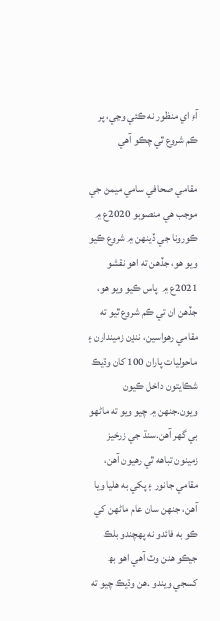آءِ اي منظور نه ڪئي وڃي، پر ڪم شروع ٿي چڪو آهي

مقامي صحافي سامي ميمڻ جي موجب هي منصوبو 2020ع ۾ ڪورونا جي ڏينهن ۾ شروع ڪيو ويو هو، جڏهن ته اهو نقشو 2021ع ۾  پاس ڪيو ويو هو، جڏهن ان تي ڪم شروع ٿيو ته مقامي رهواسين، ننڍن زميندارن ۽ ماحوليات پاران 100 کان وڌيڪ شڪايتون داخل ڪيون ويون.جنهن ۾ چيو ويو ته ماڻهو بي گهر آهن.سنڌ جي زرخيز زمينون تباهه ٿي رهيون آهن، مقامي جانور ۽ پکي به هليا ويا آهن، جنهن سان عام ماڻهن کي ڪو به فائدو نه پهچندو بلڪ جيڪو هنن وٽ آهي اهو بھ کسجي ويندو .هن وڌيڪ چيو ته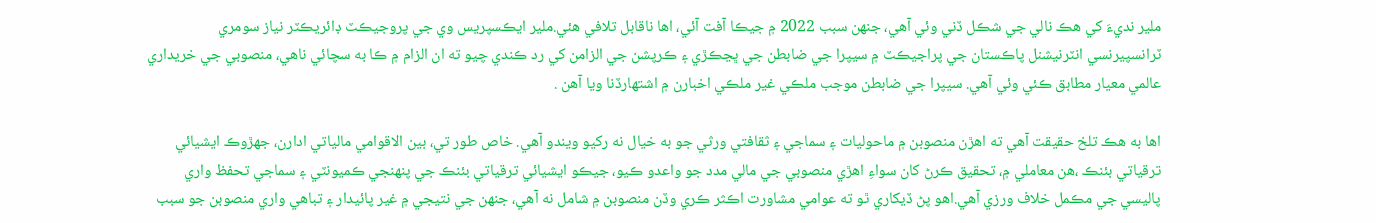ملير نديءَ کي هڪ نالي جي شڪل ڏني وئي آهي، جنهن سبب 2022 ۾ جيڪا آفت آئي، اها ناقابل تلافي هئي.ملير ايڪسپريس وي جي پروجيڪٽ ڊائريڪٽر نياز سومري ٽرانسپيرنسي انٽرنيشنل پاڪستان جي پراجيڪٽ ۾ سيپرا جي ضابطن جي ڀڃڪڙي ۽ ڪرپشن جي الزامن کي رد ڪندي چيو ته ان الزام ۾ ڪا به سچائي ناهي، منصوبي جي خريداري عالمي معيار مطابق ڪئي وئي آهي. سيپرا جي ضابطن موجب ملڪي غير ملڪي اخبارن ۾ اشتهارڏنا ويا آهن .

اها به هڪ تلخ حقيقت آهي ته اهڙن منصوبن ۾ ماحوليات ۽ سماجي ۽ ثقافتي ورثي جو به خيال نه رکيو ويندو آهي. خاص طور تي، بين الاقوامي مالياتي ادارن، جهڙوڪ ايشيائي ترقياتي بئنڪ ،هن معاملي ۾، تحقيق ڪرڻ کان سواءِ اهڙي منصوبي جي مالي مدد جو واعدو ڪيو، جيڪو ايشيائي ترقياتي بئنڪ جي پنهنجي ڪميونٽي ۽ سماجي تحفظ واري پاليسي جي مڪمل خلاف ورزي آهي.اهو پڻ ڏيکاري ٿو ته عوامي مشاورت اڪثر ڪري وڏن منصوبن ۾ شامل نه آهي، جنهن جي نتيجي ۾ غير پائيدار ۽ تباهي واري منصوبن جو سبب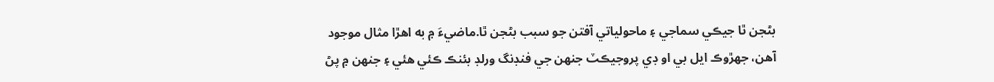بڻجن ٿا جيڪي سماجي ۽ ماحولياتي آفتن جو سبب بڻجن ٿا.ماضيءَ ۾ به اهڙا مثال موجود آهن، جهڙوڪ ايل بي او ڊي پروجيڪٽ جنهن جي فنڊنگ ورلڊ بئنڪ ڪئي هئي ۽ جنهن ۾ پڻ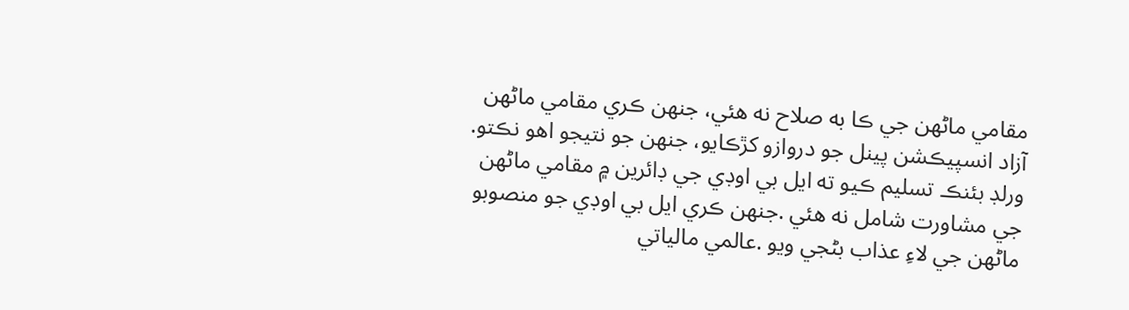مقامي ماڻهن جي ڪا به صلاح نه هئي، جنهن ڪري مقامي ماڻهن آزاد انسپيڪشن پينل جو دروازو کڙڪايو، جنهن جو نتيجو اهو نڪتو. ورلڊ بئنڪ تسليم ڪيو ته ايل بي اوڊي جي ڊائرين ۾ مقامي ماڻهن جي مشاورت شامل نه هئي .جنهن ڪري ايل بي اوڊي جو منصوبو ماڻهن جي لاءِ عذاب بڻجي ويو .عالمي مالياتي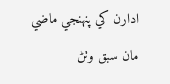ادارن کي پنهنجي ماضي مان سبق وٺڻ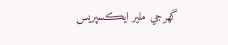گهرجي ملير ايڪسپريس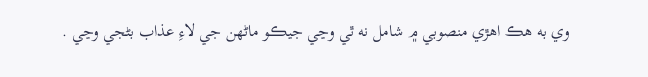وي به هڪ اهڙي منصوبي ۾ شامل نه ٿي وڃي جيڪو ماڻهن جي لاءِ عذاب بڻجي وڃي .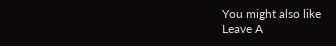You might also like
Leave A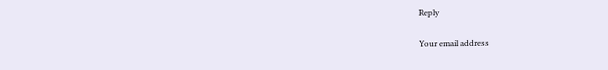Reply

Your email address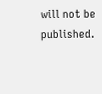will not be published.